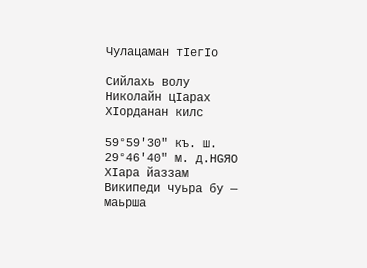Чулацаман тӀегӀо

Сийлахь волу Николайн цӀарах ХӀорданан килс

59°59′30″ къ. ш. 29°46′40″ м. д.HGЯO
ХӀара йаззам Википеди чуьра бу — маьрша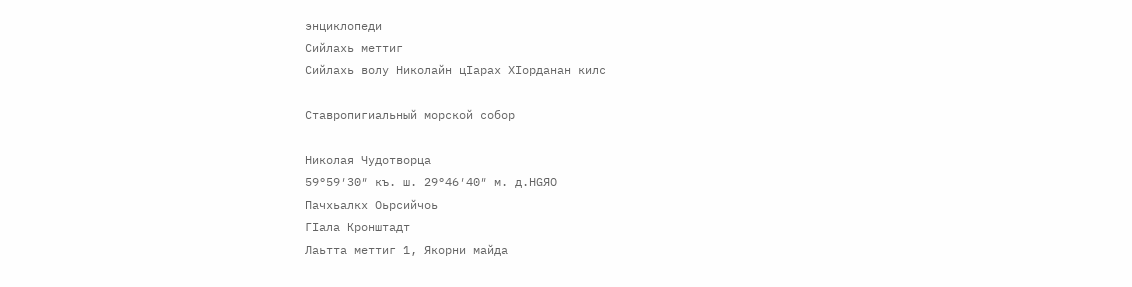энциклопеди
Сийлахь меттиг
Сийлахь волу Николайн цӀарах ХӀорданан килс

Ставропигиальный морской собор

Николая Чудотворца
59°59′30″ къ. ш. 29°46′40″ м. д.HGЯO
Пачхьалкх Оьрсийчоь
ГӀала Кронштадт
Лаьтта меттиг 1, Якорни майда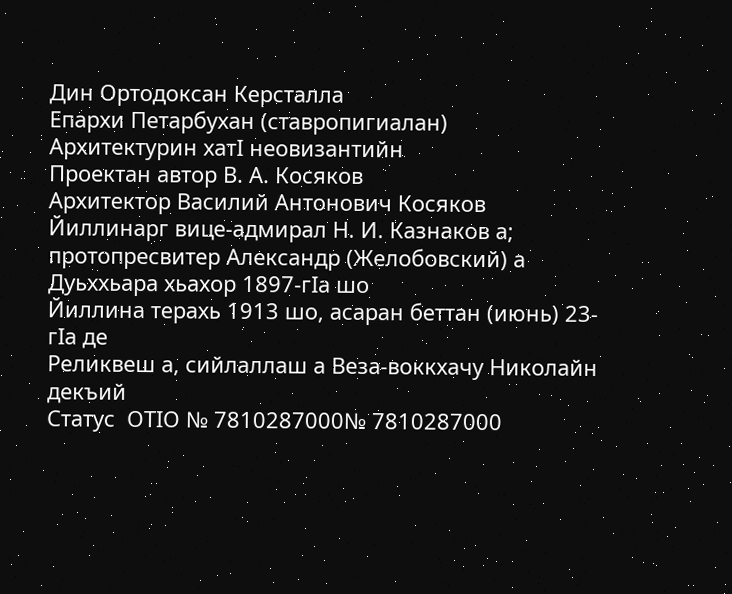Дин Ортодоксан Керсталла
Епархи Петарбухан (ставропигиалан)
Архитектурин хатӀ неовизантийн
Проектан автор В. А. Косяков
Архитектор Василий Антонович Косяков
Йиллинарг вице-адмирал Н. И. Казнаков а; протопресвитер Александр (Желобовский) а
Дуьххьара хьахор 1897-гӀа шо
Йиллина терахь 1913 шо, асаран беттан (июнь) 23-гӀа де
Реликвеш а, сийлаллаш а Веза-воккхачу Николайн декъий
Статус  ОТӀО № 7810287000№ 7810287000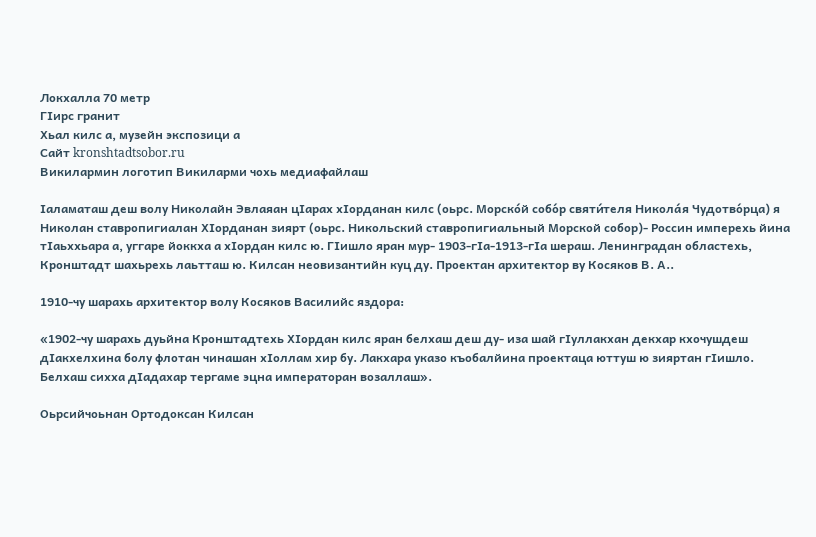Локхалла 70 метр
ГӀирс гранит
Хьал килс а, музейн экспозици а
Сайт kronshtadtsobor.ru
Викилармин логотип Викиларми чохь медиафайлаш

Ӏаламаташ деш волу Николайн Эвлаяан цӀарах хӀорданан килс (оьрс. Морско́й собо́р святи́теля Никола́я Чудотво́рца) я Николан ставропигиалан ХӀорданан зиярт (оьрс. Никольский ставропигиальный Морской собор)- Россин имперехь йина тӀаьххьара а, уггаре йоккха а хӀордан килс ю. ГӀишло яран мур- 1903-гӀа-1913-гӀа шераш. Ленинградан областехь, Кронштадт шахьрехь лаьтташ ю. Килсан неовизантийн куц ду. Проектан архитектор ву Косяков В. А..

1910-чу шарахь архитектор волу Косяков Василийс яздора:

«1902-чу шарахь дуьйна Кронштадтехь ХӀордан килс яран белхаш деш ду- иза шай гӀуллакхан декхар кхочушдеш дӀакхелхина болу флотан чинашан хӀоллам хир бу. Лакхара указо къобалйина проектаца юттуш ю зияртан гӀишло. Белхаш сихха дӀадахар тергаме эцна императоран возаллаш».

Оьрсийчоьнан Ортодоксан Килсан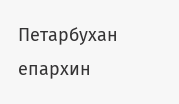Петарбухан епархин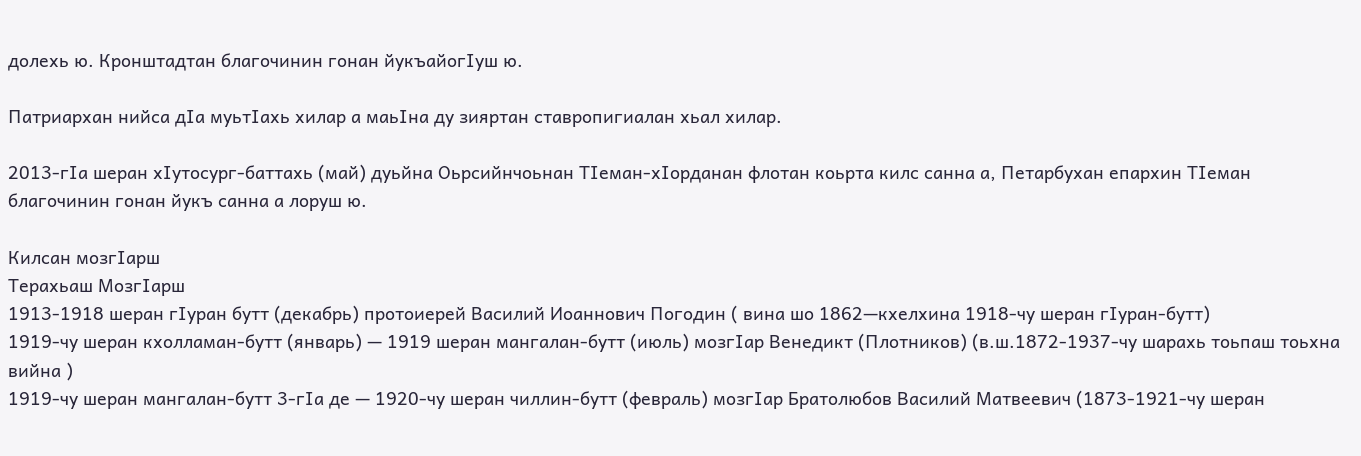долехь ю. Кронштадтан благочинин гонан йукъайогӀуш ю.

Патриархан нийса дӀа муьтӀахь хилар а маьӀна ду зияртан ставропигиалан хьал хилар.

2013-гӀа шеран хӀутосург-баттахь (май) дуьйна Оьрсийнчоьнан ТӀеман-хӀорданан флотан коьрта килс санна а, Петарбухан епархин ТӀеман благочинин гонан йукъ санна а лоруш ю.

Килсан мозгӀарш
Терахьаш МозгӀарш
1913-1918 шеран гӀуран бутт (декабрь) протоиерей Василий Иоаннович Погодин ( вина шо 1862—кхелхина 1918-чу шеран гӀуран-бутт)
1919-чу шеран кхолламан-бутт (январь) — 1919 шеран мангалан-бутт (июль) мозгӀар Венедикт (Плотников) (в.ш.1872-1937-чу шарахь тоьпаш тоьхна вийна )
1919-чу шеран мангалан-бутт 3-гӀа де — 1920-чу шеран чиллин-бутт (февраль) мозгӀар Братолюбов Василий Матвеевич (1873-1921-чу шеран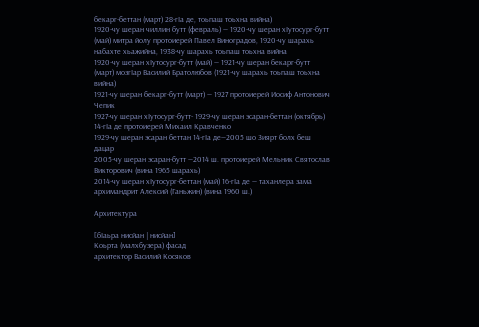бекарг-беттан (март) 28-гӀа де, тоьпаш тоьхна вийна)
1920-чу шеран чиллин бутт (февраль) — 1920-чу шеран хӀутосург-бутт (май) митра йолу протоиерей Павел Виноградов, 1920-чу шарахь набахте хьажийна, 1938-чу шарахь тоьпаш тоьхна вийна
1920-чу шеран хӀутосург-бутт (май) — 1921-чу шеран бекарг-бутт (март) мозгӀар Василий Братолюбов (1921-чу шарахь тоьпаш тоьхна вийна)
1921-чу шеран бекарг-бутт (март) — 1927 протоиерей Иосиф Антонович Чепик
1927-чу шеран хӀутосург-бутт- 1929-чу шеран эсаран-беттан (октябрь) 14-гӀа де протоиерей Михаил Кравченко
1929-чу шеран эсаран беттан 14-гӀа де—2005 шо Зиярт болх беш дацар
2005-чу шеран эсаран-бутт —2014 ш. протоиерей Мельник Святослав Викторович (вина 1965 шарахь)
2014-чу шеран хӀутосург-беттан (май) 16-гӀа де — таханлера зама архимандрит Алексий (Ганьжин) (вина 1960 ш.)

Архитектура

[бӀаьра нисйан | нисйан]
Коьрта (малхбузера) фасад
архитектор Василий Косяков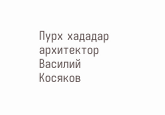Пурх хададар
архитектор Василий Косяков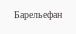Барельефан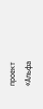проект «Альфа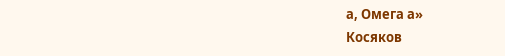а, Омега а»
Косяков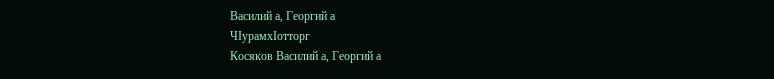Василий а, Георгий а
ЧӀурамхӀотторг
Косяков Василий а, Георгий а